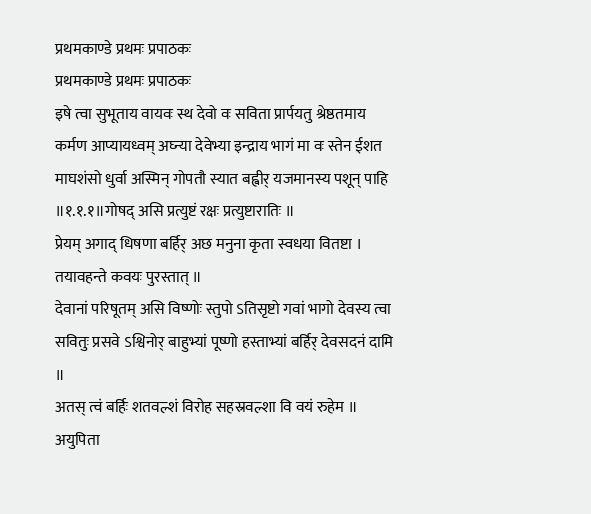प्रथमकाण्डे प्रथमः प्रपाठकः
प्रथमकाण्डे प्रथमः प्रपाठकः
इषे त्वा सुभूताय वायवः स्थ देवो वः सविता प्रार्पयतु श्रेष्ठतमाय कर्मण आप्यायध्वम् अघ्न्या देवेभ्या इन्द्राय भागं मा वः स्तेन ईशत माघशंसो धुर्वा अस्मिन् गोपतौ स्यात बह्वीर् यजमानस्य पशून् पाहि
॥१.१.१॥गोषद् असि प्रत्युष्टं रक्षः प्रत्युष्टारातिः ॥
प्रेयम् अगाद् धिषणा बर्हिर् अछ मनुना कृता स्वधया वितष्टा ।
तयावहन्ते कवयः पुरस्तात् ॥
देवानां परिषूतम् असि विष्णोः स्तुपो ऽतिसृष्टो गवां भागो देवस्य त्वा सवितुः प्रसवे ऽश्विनोर् बाहुभ्यां पूष्णो हस्ताभ्यां बर्हिर् देवसदनं दामि ॥
अतस् त्वं बर्हिः शतवल्शं विरोह सहस्रवल्शा वि वयं रुहेम ॥
अयुपिता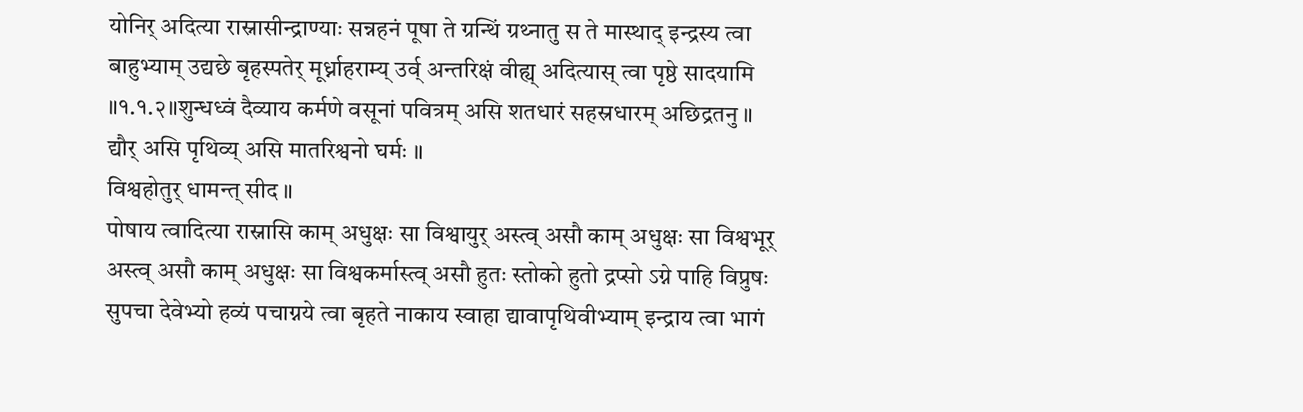योनिर् अदित्या रास्नासीन्द्राण्याः सन्नहनं पूषा ते ग्रन्थिं ग्रथ्नातु स ते मास्थाद् इन्द्रस्य त्वा बाहुभ्याम् उद्यछे बृहस्पतेर् मूर्ध्नाहराम्य् उर्व् अन्तरिक्षं वीह्य् अदित्यास् त्वा पृष्ठे सादयामि
॥१.१.२॥शुन्धध्वं दैव्याय कर्मणे वसूनां पवित्रम् असि शतधारं सहस्रधारम् अछिद्रतनु ॥
द्यौर् असि पृथिव्य् असि मातरिश्वनो घर्मः ॥
विश्वहोतुर् धामन्त् सीद ॥
पोषाय त्वादित्या रास्नासि काम् अधुक्षः सा विश्वायुर् अस्त्व् असौ काम् अधुक्षः सा विश्वभूर् अस्त्व् असौ काम् अधुक्षः सा विश्वकर्मास्त्व् असौ हुतः स्तोको हुतो द्रप्सो ऽग्ने पाहि विप्रुषः सुपचा देवेभ्यो हव्यं पचाग्नये त्वा बृहते नाकाय स्वाहा द्यावापृथिवीभ्याम् इन्द्राय त्वा भागं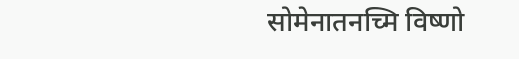सोमेनातनच्मि विष्णो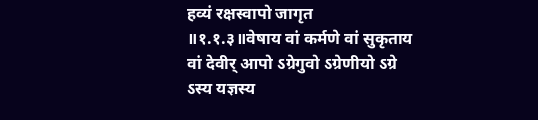हव्यं रक्षस्वापो जागृत
॥१.१.३॥वेषाय वां कर्मणे वां सुकृताय वां देवीर् आपो ऽग्रेगुवो ऽग्रेणीयो ऽग्रे ऽस्य यज्ञस्य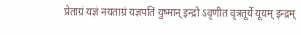प्रेताग्रं यज्ञं नयताग्रं यज्ञपतिं युष्मान् इन्द्रो ऽवृणीत वृत्रतूर्ये यूयम् इन्द्रम्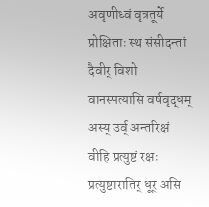अवृणीध्वं वृत्रतूर्ये प्रोक्षिताः स्थ संसीदन्तां दैवीर् विशो वानस्पत्यासि वर्षवृद्धम् अस्य् उर्व् अन्तरिक्षं वीहि प्रत्युष्टं रक्षः प्रत्युष्टारातिर् धूर् असि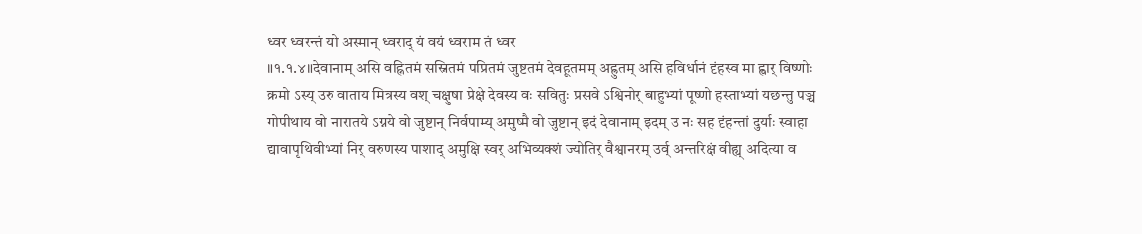ध्वर ध्वरन्तं यो अस्मान् ध्वराद् यं वयं ध्वराम तं ध्वर
॥१.१.४॥देवानाम् असि वह्नितमं सस्नितमं पप्रितमं जुष्टतमं देवहूतमम् अह्रुतम् असि हविर्धानं दृंहस्व मा ह्वार् विष्णोः क्रमो ऽस्य् उरु वाताय मित्रस्य वश् चक्षुषा प्रेक्षे देवस्य वः सवितुः प्रसवे ऽश्विनोर् बाहुभ्यां पूष्णो हस्ताभ्यां यछन्तु पञ्च गोपीथाय वो नारातये ऽग्नये वो जुष्टान् निर्वपाम्य् अमुष्मै वो जुष्टान् इदं देवानाम् इदम् उ नः सह दृंहन्तां दुर्याः स्वाहा द्यावापृथिवीभ्यां निर् वरुणस्य पाशाद् अमुक्षि स्वर् अभिव्यक्शं ज्योतिर् वैश्वानरम् उर्व् अन्तरिक्षं वीह्य् अदित्या व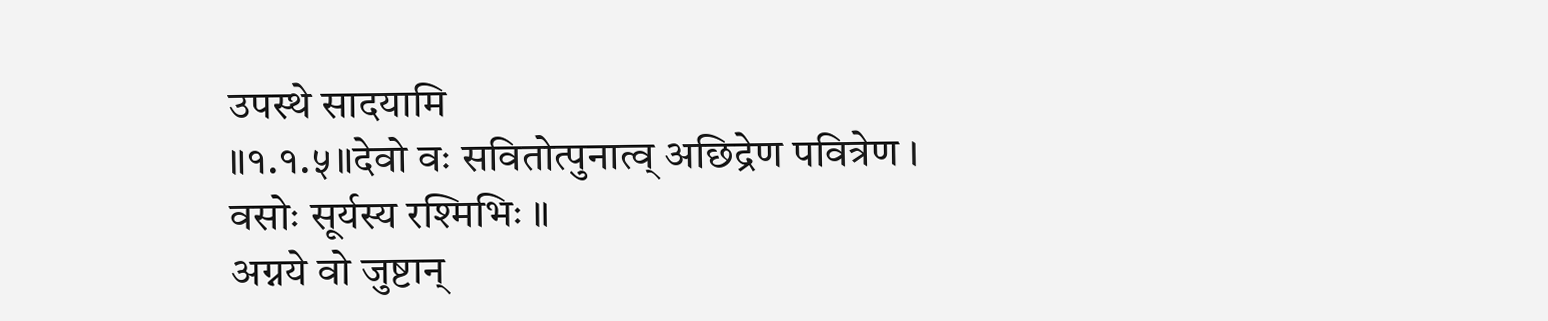उपस्थे सादयामि
॥१.१.५॥देवो वः सवितोत्पुनात्व् अछिद्रेण पवित्रेण ।
वसोः सूर्यस्य रश्मिभिः ॥
अग्नये वो जुष्टान्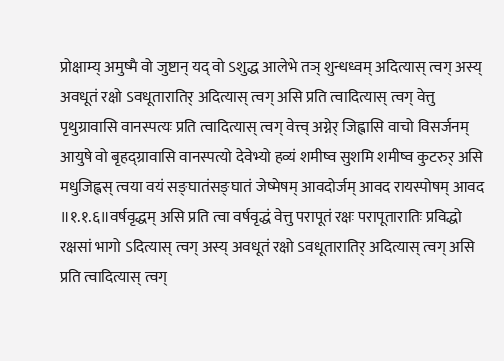प्रोक्षाम्य् अमुष्मै वो जुष्टान् यद् वो ऽशुद्ध आलेभे तञ् शुन्धध्वम् अदित्यास् त्वग् अस्य् अवधूतं रक्षो ऽवधूतारातिर् अदित्यास् त्वग् असि प्रति त्वादित्यास् त्वग् वेत्तु पृथुग्रावासि वानस्पत्यः प्रति त्वादित्यास् त्वग् वेत्त्व् अग्नेर् जिह्वासि वाचो विसर्जनम् आयुषे वो बृहद्ग्रावासि वानस्पत्यो देवेभ्यो हव्यं शमीष्व सुशमि शमीष्व कुटरुर् असि मधुजिह्वस् त्वया वयं सङ्घातंसङ्घातं जेष्मेषम् आवदोर्जम् आवद रायस्पोषम् आवद
॥१.१.६॥वर्षवृद्धम् असि प्रति त्वा वर्षवृद्धं वेत्तु परापूतं रक्षः परापूतारातिः प्रविद्धो रक्षसां भागो ऽदित्यास् त्वग् अस्य् अवधूतं रक्षो ऽवधूतारातिर् अदित्यास् त्वग् असि प्रति त्वादित्यास् त्वग्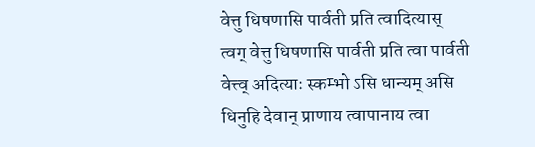वेत्तु धिषणासि पार्वती प्रति त्वादित्यास् त्वग् वेत्तु धिषणासि पार्वती प्रति त्वा पार्वती वेत्त्व् अदित्याः स्कम्भो ऽसि धान्यम् असि धिनुहि देवान् प्राणाय त्वापानाय त्वा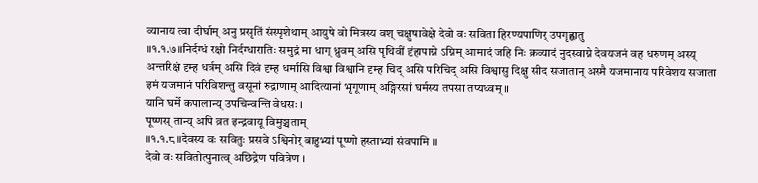व्यानाय त्वा दीर्घाम् अनु प्रसृतिं संस्पृशेथाम् आयुषे वो मित्रस्य वश् चक्षुषावेक्षे देवो वः सविता हिरण्यपाणिर् उपगृह्णातु
॥१.१.७॥निर्दग्धं रक्षो निर्दग्धारातिः समुद्रं मा धाग् ध्रुवम् असि पृथिवीं दृंहापाग्ने ऽग्निम् आमादं जहि निः क्रव्यादं नुदस्वाग्ने देवयजनं वह धरुणम् अस्य् अन्तरिक्षं दृम्ह धर्त्रम् असि दिवं दृम्ह धर्मासि विश्वा विश्वानि दृम्ह चिद् असि परिचिद् असि विश्वासु दिक्षु सीद सजातान् अस्मै यजमानाय परिवेशय सजाता इमं यजमानं परिविशन्तु वसूनां रुद्राणाम् आदित्यानां भृगूणाम् अङ्गिरसां घर्मस्य तपसा तप्यध्वम् ॥
यानि घर्मे कपालान्य् उपचिन्वन्ति वेधसः ।
पूष्णस् तान्य् अपि व्रत इन्द्रवायू विमुञ्चताम्
॥१.१.८॥देवस्य वः सवितुः प्रसवे ऽश्विनोर् बाहुभ्यां पूष्णो हस्ताभ्यां संवपामि ॥
देवो वः सवितोत्पुनात्व् अछिद्रेण पवित्रेण ।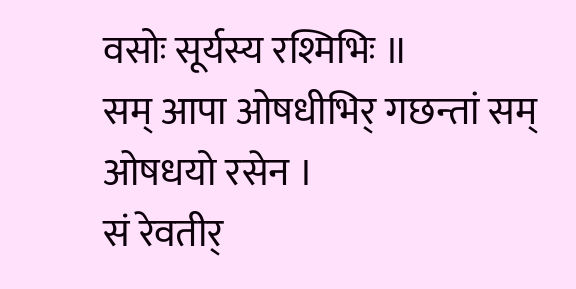वसोः सूर्यस्य रश्मिभिः ॥
सम् आपा ओषधीभिर् गछन्तां सम् ओषधयो रसेन ।
सं रेवतीर्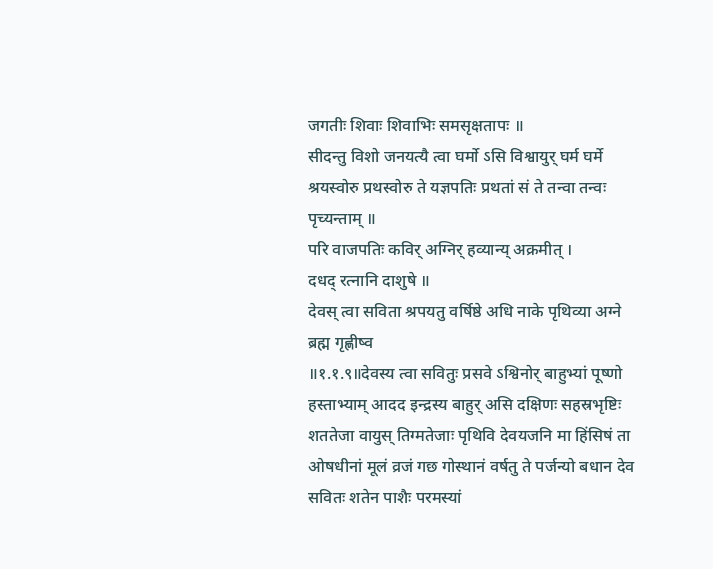जगतीः शिवाः शिवाभिः समसृक्षतापः ॥
सीदन्तु विशो जनयत्यै त्वा घर्मो ऽसि विश्वायुर् घर्म घर्मे श्रयस्वोरु प्रथस्वोरु ते यज्ञपतिः प्रथतां सं ते तन्वा तन्वः पृच्यन्ताम् ॥
परि वाजपतिः कविर् अग्निर् हव्यान्य् अक्रमीत् ।
दधद् रत्नानि दाशुषे ॥
देवस् त्वा सविता श्रपयतु वर्षिष्ठे अधि नाके पृथिव्या अग्ने ब्रह्म गृह्णीष्व
॥१.१.९॥देवस्य त्वा सवितुः प्रसवे ऽश्विनोर् बाहुभ्यां पूष्णो हस्ताभ्याम् आदद इन्द्रस्य बाहुर् असि दक्षिणः सहस्रभृष्टिः शततेजा वायुस् तिग्मतेजाः पृथिवि देवयजनि मा हिंसिषं ता ओषधीनां मूलं व्रजं गछ गोस्थानं वर्षतु ते पर्जन्यो बधान देव सवितः शतेन पाशैः परमस्यां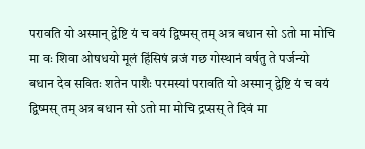परावति यो अस्मान् द्वेष्टि यं च वयं द्विष्मस् तम् अत्र बधान सो ऽतो मा मोचि मा वः शिवा ओषधयो मूलं हिंसिषं व्रजं गछ गोस्थानं वर्षतु ते पर्जन्यो बधान देव सवितः शतेन पाशैः परमस्यां परावति यो अस्मान् द्वेष्टि यं च वयं द्विष्मस् तम् अत्र बधान सो ऽतो मा मोचि द्रप्सस् ते दिवं मा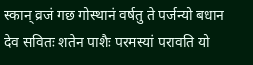स्कान् व्रजं गछ गोस्थानं वर्षतु ते पर्जन्यो बधान देव सवितः शतेन पाशैः परमस्यां परावति यो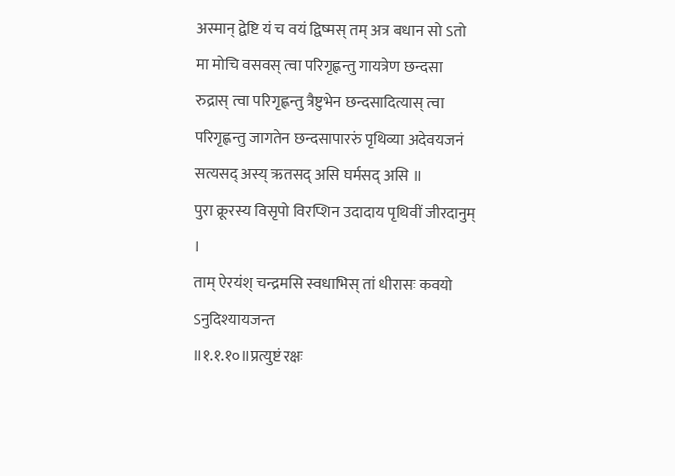अस्मान् द्वेष्टि यं च वयं द्विष्मस् तम् अत्र बधान सो ऽतो मा मोचि वसवस् त्वा परिगृह्णन्तु गायत्रेण छन्दसा रुद्रास् त्वा परिगृह्णन्तु त्रैष्टुभेन छन्दसादित्यास् त्वा परिगृह्णन्तु जागतेन छन्दसापाररुं पृथिव्या अदेवयजनं सत्यसद् अस्य् ऋतसद् असि घर्मसद् असि ॥
पुरा क्रूरस्य विसृपो विरप्शिन उदादाय पृथिवीं जीरदानुम् ।
ताम् ऐरयंश् चन्द्रमसि स्वधाभिस् तां धीरासः कवयो ऽनुदिश्यायजन्त
॥१.१.१०॥प्रत्युष्टं रक्षः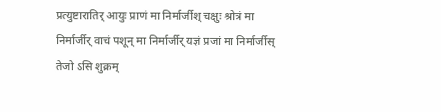प्रत्युष्टारातिर् आयुः प्राणं मा निर्मार्जीश् चक्षुः श्रोत्रं मा निर्मार्जीर् वाचं पशून् मा निर्मार्जीर् यज्ञं प्रजां मा निर्मार्जीस् तेजो ऽसि शुक्रम्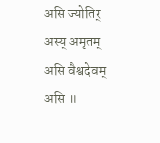असि ज्योतिर् अस्य् अमृतम् असि वैश्वदेवम् असि ॥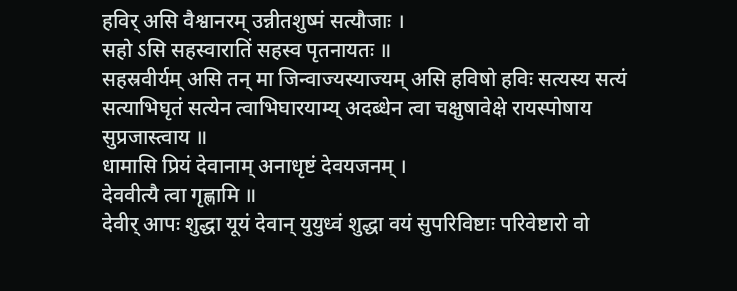हविर् असि वैश्वानरम् उन्नीतशुष्मं सत्यौजाः ।
सहो ऽसि सहस्वारातिं सहस्व पृतनायतः ॥
सहस्रवीर्यम् असि तन् मा जिन्वाज्यस्याज्यम् असि हविषो हविः सत्यस्य सत्यं सत्याभिघृतं सत्येन त्वाभिघारयाम्य् अदब्धेन त्वा चक्षुषावेक्षे रायस्पोषाय सुप्रजास्त्वाय ॥
धामासि प्रियं देवानाम् अनाधृष्टं देवयजनम् ।
देववीत्यै त्वा गृह्णामि ॥
देवीर् आपः शुद्धा यूयं देवान् युयुध्वं शुद्धा वयं सुपरिविष्टाः परिवेष्टारो वो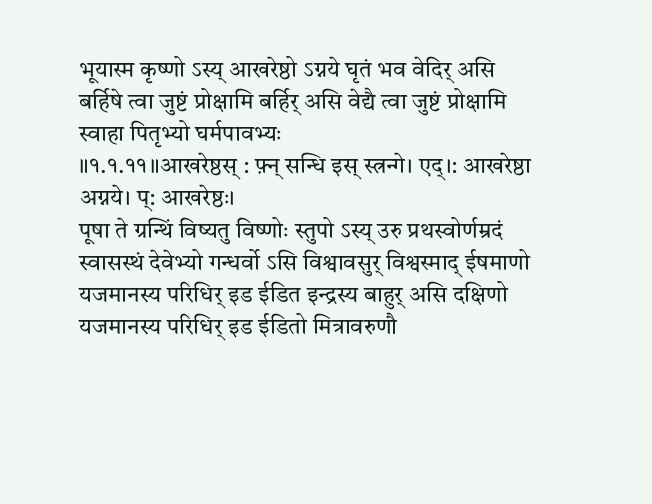भूयास्म कृष्णो ऽस्य् आखरेष्ठो ऽग्नये घृतं भव वेदिर् असि बर्हिषे त्वा जुष्टं प्रोक्षामि बर्हिर् असि वेद्यै त्वा जुष्टं प्रोक्षामि स्वाहा पितृभ्यो घर्मपावभ्यः
॥१.१.११॥आखरेष्ठस् : फ़्न् सन्धि इस् स्त्रन्गे। एद्।: आखरेष्ठा अग्नये। प्: आखरेष्ठः।
पूषा ते ग्रन्थिं विष्यतु विष्णोः स्तुपो ऽस्य् उरु प्रथस्वोर्णम्रदं स्वासस्थं देवेभ्यो गन्धर्वो ऽसि विश्वावसुर् विश्वस्माद् ईषमाणो यजमानस्य परिधिर् इड ईडित इन्द्रस्य बाहुर् असि दक्षिणो यजमानस्य परिधिर् इड ईडितो मित्रावरुणौ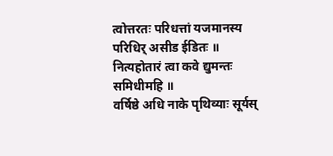त्वोत्तरतः परिधत्तां यजमानस्य परिधिर् असीड ईडितः ॥
नित्यहोतारं त्वा कवे द्युमन्तः समिधीमहि ॥
वर्षिष्ठे अधि नाके पृथिव्याः सूर्यस्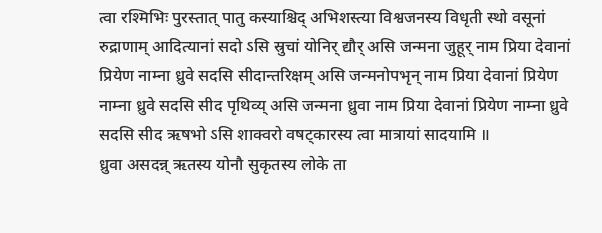त्वा रश्मिभिः पुरस्तात् पातु कस्याश्चिद् अभिशस्त्या विश्वजनस्य विधृती स्थो वसूनां रुद्राणाम् आदित्यानां सदो ऽसि स्रुचां योनिर् द्यौर् असि जन्मना जुहूर् नाम प्रिया देवानां प्रियेण नाम्ना ध्रुवे सदसि सीदान्तरिक्षम् असि जन्मनोपभृन् नाम प्रिया देवानां प्रियेण नाम्ना ध्रुवे सदसि सीद पृथिव्य् असि जन्मना ध्रुवा नाम प्रिया देवानां प्रियेण नाम्ना ध्रुवे सदसि सीद ऋषभो ऽसि शाक्वरो वषट्कारस्य त्वा मात्रायां सादयामि ॥
ध्रुवा असदन्न् ऋतस्य योनौ सुकृतस्य लोके ता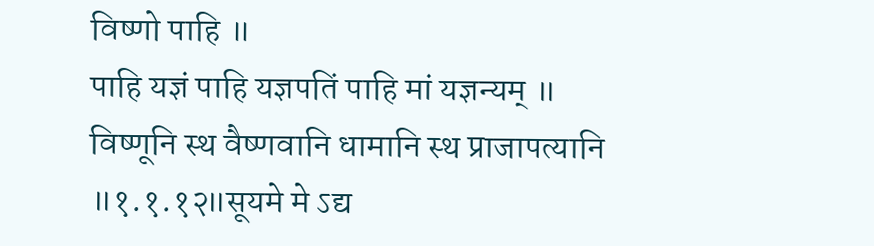विष्णो पाहि ॥
पाहि यज्ञं पाहि यज्ञपतिं पाहि मां यज्ञन्यम् ॥
विष्णूनि स्थ वैष्णवानि धामानि स्थ प्राजापत्यानि
॥१.१.१२॥सूयमे मे ऽद्य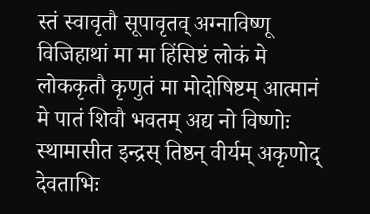स्तं स्वावृतौ सूपावृतव् अग्नाविष्णू विजिहाथां मा मा हिंसिष्टं लोकं मे लोककृतौ कृणुतं मा मोदोषिष्टम् आत्मानं मे पातं शिवौ भवतम् अद्य नो विष्णोः स्थामासीत इन्द्रस् तिष्ठन् वीर्यम् अकृणोद् देवताभिः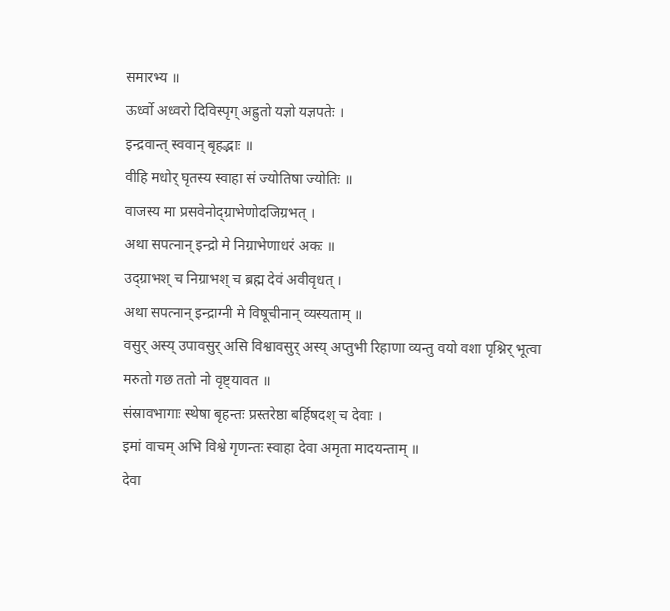समारभ्य ॥
ऊर्ध्वो अध्वरो दिविस्पृग् अह्रुतो यज्ञो यज्ञपतेः ।
इन्द्रवान्त् स्ववान् बृहद्भाः ॥
वीहि मधोर् घृतस्य स्वाहा सं ज्योतिषा ज्योतिः ॥
वाजस्य मा प्रसवेनोद्ग्राभेणोदजिग्रभत् ।
अथा सपत्नान् इन्द्रो मे निग्राभेणाधरं अकः ॥
उद्ग्राभश् च निग्राभश् च ब्रह्म देवं अवीवृधत् ।
अथा सपत्नान् इन्द्राग्नी मे विषूचीनान् व्यस्यताम् ॥
वसुर् अस्य् उपावसुर् असि विश्वावसुर् अस्य् अप्तुभी रिहाणा व्यन्तु वयो वशा पृश्निर् भूत्वा मरुतो गछ ततो नो वृष्ट्यावत ॥
संस्रावभागाः स्थेषा बृहन्तः प्रस्तरेष्ठा बर्हिषदश् च देवाः ।
इमां वाचम् अभि विश्वे गृणन्तः स्वाहा देवा अमृता मादयन्ताम् ॥
देवा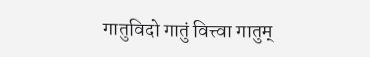गातुविदो गातुं वित्त्वा गातुम्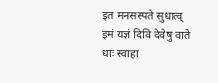इत मनसस्पते सुधात्व् इमं यज्ञं दिवि देवेषु वाते धाः स्वाहा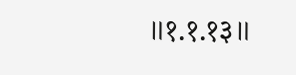॥१.१.१३॥